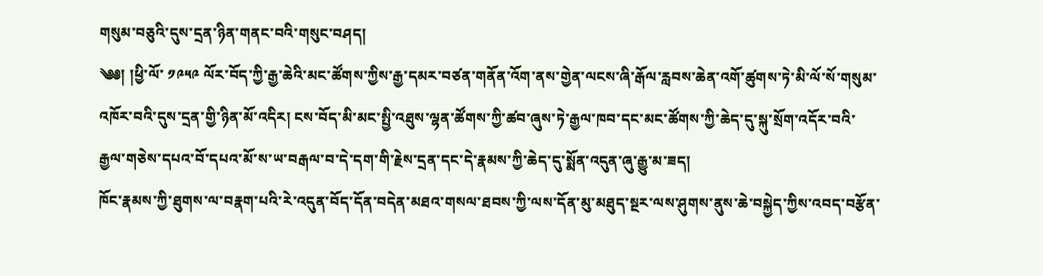གསུམ་བཅུའི་དུས་དྲན་ཉིན་གནང་བའི་གསུང་བཤད།
༄༅། །ཕྱི་ལོ་ ༡༩༥༩ ལོར་བོད་ཀྱི་རྒྱ་ཆེའི་མང་ཚོགས་ཀྱིས་རྒྱ་དམར་བཙན་གནོན་འོག་ནས་གྱེན་ལངས་ཞི་རྒོལ་རླབས་ཆེན་འགོ་ཚུགས་ཏེ་མི་ལོ་སོ་གསུམ་འཁོར་བའི་དུས་དྲན་གྱི་ཉིན་མོ་འདིར། ངས་བོད་མི་མང་སྤྱི་འཐུས་ལྷན་ཚོགས་ཀྱི་ཚབ་ཞུས་ཏེ་རྒྱལ་ཁབ་དང་མང་ཚོགས་ཀྱི་ཆེད་དུ་སྐུ་སྲོག་འདོར་བའི་རྒྱལ་གཅེས་དཔའ་བོ་དཔའ་མོ་ས་ཡ་བརྒལ་བ་དེ་དག་གི་རྗེས་དྲན་དང་དེ་རྣམས་ཀྱི་ཆེད་དུ་སྨོན་འདུན་ཞུ་རྒྱུ་མ་ཟད།
ཁོང་རྣམས་ཀྱི་ཐུགས་ལ་བརྣག་པའི་རེ་འདུན་བོད་དོན་བདེན་མཐའ་གསལ་ཐབས་ཀྱི་ལས་དོན་མུ་མཐུད་སྔར་ལས་ཤུགས་ནུས་ཆེ་བསྐྱེད་ཀྱིས་འབད་བརྩོན་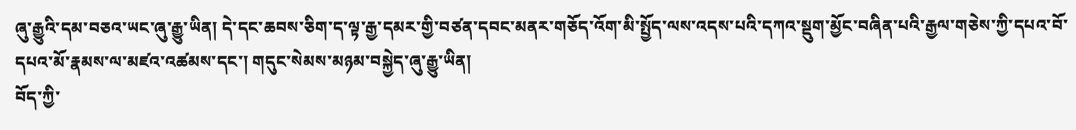ཞུ་རྒྱུའི་དམ་བཅའ་ཡང་ཞུ་རྒྱུ་ཡིན། དེ་དང་ཆབས་ཅིག་ད་ལྟ་རྒྱ་དམར་གྱི་བཙན་དབང་མནར་གཅོད་འོག་མི་སྤྱོད་ལས་འདས་པའི་དཀའ་སྡུག་མྱོང་བཞིན་པའི་རྒྱལ་གཅེས་ཀྱི་དཔའ་བོ་དཔའ་མོ་རྣམས་ལ་མཛའ་འཚམས་དང་། གདུང་སེམས་མཉམ་བསྐྱེད་ཞུ་རྒྱུ་ཡིན།
བོད་ཀྱི་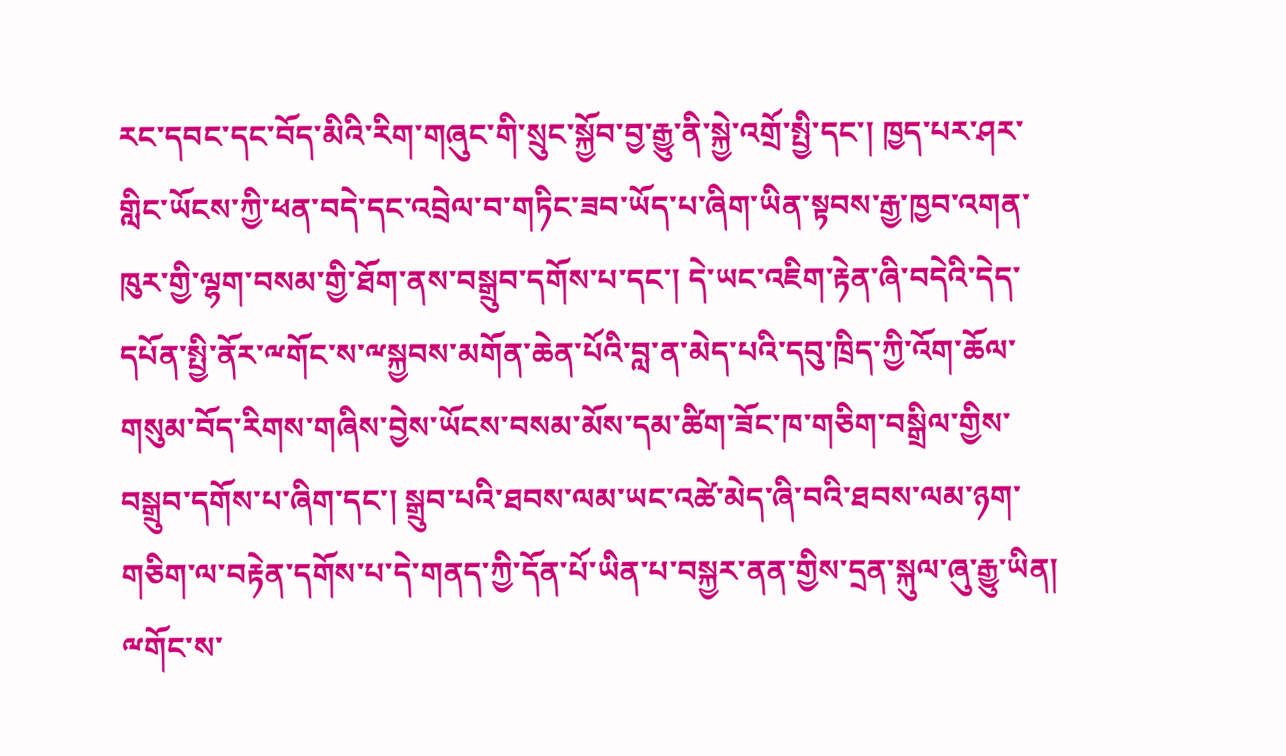རང་དབང་དང་བོད་མིའི་རིག་གཞུང་གི་སྲུང་སྐྱོབ་བྱ་རྒྱུ་ནི་སྐྱེ་འགྲོ་སྤྱི་དང་། ཁྱད་པར་ཤར་གླིང་ཡོངས་ཀྱི་ཕན་བདེ་དང་འབྲེལ་བ་གཏིང་ཟབ་ཡོད་པ་ཞིག་ཡིན་སྟབས་རྒྱ་ཁྱབ་འགན་ཁུར་གྱི་ལྷག་བསམ་གྱི་ཐོག་ནས་བསྒྲུབ་དགོས་པ་དང་། དེ་ཡང་འཇིག་རྟེན་ཞི་བདེའི་དེད་དཔོན་སྤྱི་ནོར་ྋགོང་ས་ྋསྐྱབས་མགོན་ཆེན་པོའི་བླ་ན་མེད་པའི་དབུ་ཁྲིད་ཀྱི་འོག་ཆོལ་གསུམ་བོད་རིགས་གཞིས་བྱེས་ཡོངས་བསམ་མོས་དམ་ཚིག་ཟོང་ཁ་གཅིག་བསྒྲིལ་གྱིས་བསྒྲུབ་དགོས་པ་ཞིག་དང་། སྒྲུབ་པའི་ཐབས་ལམ་ཡང་འཚེ་མེད་ཞི་བའི་ཐབས་ལམ་ཉག་གཅིག་ལ་བརྟེན་དགོས་པ་དེ་གནད་ཀྱི་དོན་པོ་ཡིན་པ་བསྐྱར་ནན་གྱིས་དྲན་སྐུལ་ཞུ་རྒྱུ་ཡིན།
ྋགོང་ས་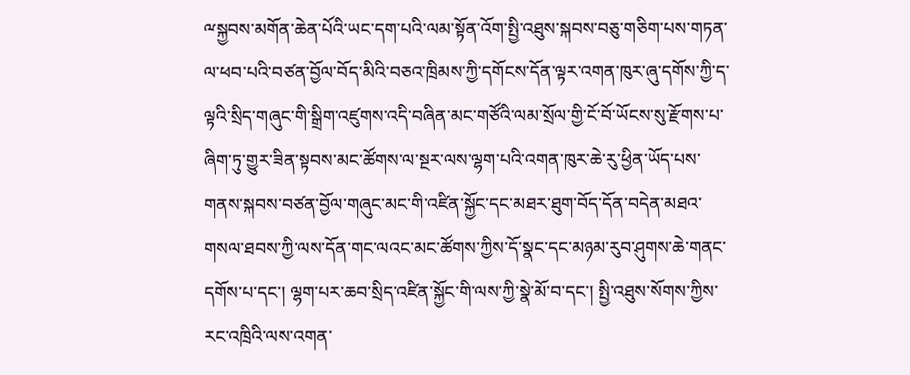ྋསྐྱབས་མགོན་ཆེན་པོའི་ཡང་དག་པའི་ལམ་སྟོན་འོག་སྤྱི་འཐུས་སྐབས་བཅུ་གཅིག་པས་གཏན་ལ་ཕབ་པའི་བཙན་བྱོལ་བོད་མིའི་བཅའ་ཁྲིམས་ཀྱི་དགོངས་དོན་ལྟར་འགན་ཁུར་ཞུ་དགོས་ཀྱི་ད་ལྟའི་སྲིད་གཞུང་གི་སྒྲིག་འཛུགས་འདི་བཞིན་མང་གཙོའི་ལམ་སྲོལ་གྱི་ངོ་བོ་ཡོངས་སུ་རྫོགས་པ་ཞིག་ཏུ་གྱུར་ཟིན་སྟབས་མང་ཚོགས་ལ་སྔར་ལས་ལྷག་པའི་འགན་ཁུར་ཆེ་རུ་ཕྱིན་ཡོད་པས་གནས་སྐབས་བཙན་བྱོལ་གཞུང་མང་གི་འཛིན་སྐྱོང་དང་མཐར་ཐུག་བོད་དོན་བདེན་མཐའ་གསལ་ཐབས་ཀྱི་ལས་དོན་གང་ལའང་མང་ཚོགས་ཀྱིས་དོ་སྣང་དང་མཉམ་རུབ་ཤུགས་ཆེ་གནང་དགོས་པ་དང་། ལྷག་པར་ཆབ་སྲིད་འཛིན་སྐྱོང་གི་ལས་ཀྱི་སྣེ་མོ་བ་དང་། སྤྱི་འཐུས་སོགས་ཀྱིས་རང་འཁྲིའི་ལས་འགན་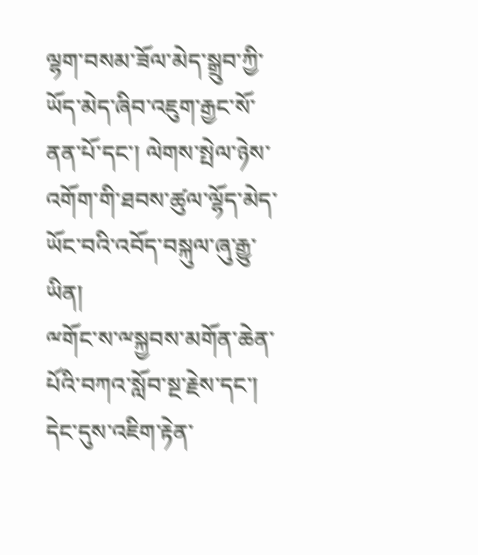ལྷག་བསམ་ཟོལ་མེད་སྒྲུབ་ཀྱི་ཡོད་མེད་ཞིབ་འཇུག་རྒྱང་སོ་ནན་པོ་དང་། ལེགས་སྤེལ་ཉེས་འགོག་གི་ཐབས་ཚུལ་ལྷོད་མེད་ཡོང་བའི་འབོད་བསྐུལ་ཞུ་རྒྱུ་ཡིན།
ྋགོང་ས་ྋསྐྱབས་མགོན་ཆེན་པོའི་བཀའ་སློབ་སྔ་རྗེས་དང་། དེང་དུས་འཇིག་རྟེན་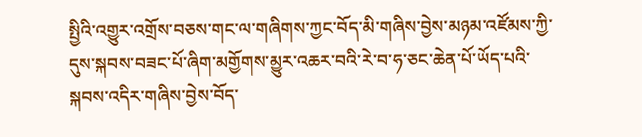སྤྱིའི་འགྱུར་འགྲོས་བཅས་གང་ལ་གཞིགས་ཀྱང་བོད་མི་གཞིས་བྱེས་མཉམ་འཛོམས་ཀྱི་དུས་སྐབས་བཟང་པོ་ཞིག་མགྱོགས་མྱུར་འཆར་བའི་རེ་བ་ཧ་ཅང་ཆེན་པོ་ཡོད་པའི་སྐབས་འདིར་གཞིས་བྱེས་བོད་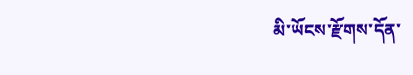མི་ཡོངས་རྫོགས་དོན་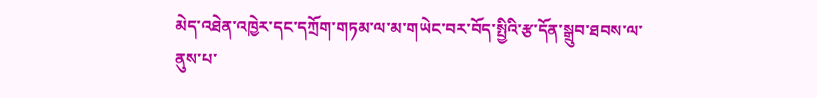མེད་འཐེན་འཁྱེར་དང་དཀྲོག་གཏམ་ལ་མ་གཡེང་བར་བོད་སྤྱིའི་རྩ་དོན་སྒྲུབ་ཐབས་ལ་ནུས་པ་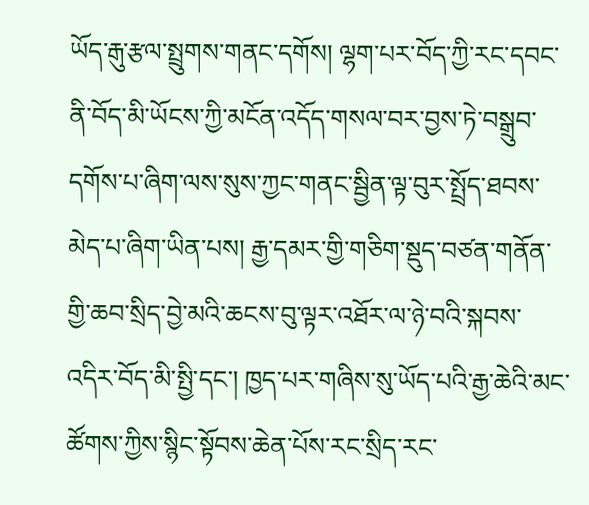ཡོད་རྒུ་རྩལ་སྤྲུགས་གནང་དགོས། ལྷག་པར་བོད་ཀྱི་རང་དབང་ནི་བོད་མི་ཡོངས་ཀྱི་མངོན་འདོད་གསལ་བར་བྱས་ཏེ་བསྒྲུབ་དགོས་པ་ཞིག་ལས་སུས་ཀྱང་གནང་སྦྱིན་ལྟ་བུར་སྤྲོད་ཐབས་མེད་པ་ཞིག་ཡིན་པས། རྒྱ་དམར་གྱི་གཅིག་སྡུད་བཙན་གནོན་གྱི་ཆབ་སྲིད་བྱེ་མའི་ཆངས་བུ་ལྟར་འཐོར་ལ་ཉེ་བའི་སྐབས་འདིར་བོད་མི་སྤྱི་དང་། ཁྱད་པར་གཞིས་སུ་ཡོད་པའི་རྒྱ་ཆེའི་མང་ཚོགས་ཀྱིས་སྙིང་སྟོབས་ཆེན་པོས་རང་སྲིད་རང་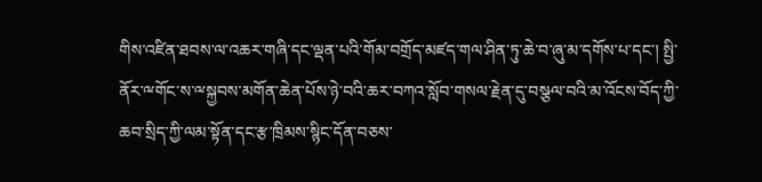གིས་འཛིན་ཐབས་ལ་འཆར་གཞི་དང་ལྡན་པའི་གོམ་བགྲོད་མཛད་གལ་ཤིན་ཏུ་ཆེ་བ་ཞུ་མ་དགོས་པ་དང་། སྤྱི་ནོར་ྋགོང་ས་ྋསྐྱབས་མགོན་ཆེན་པོས་ཉེ་བའི་ཆར་བཀའ་སློབ་གསལ་རྗེན་དུ་བསྩལ་བའི་མ་འོངས་བོད་ཀྱི་ཆབ་སྲིད་ཀྱི་ལམ་སྟོན་དང་རྩ་ཁྲིམས་སྙིང་དོན་བཅས་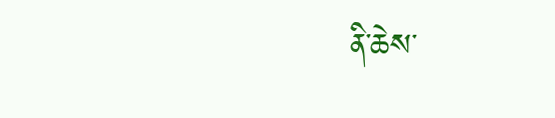ནི་ཆེས་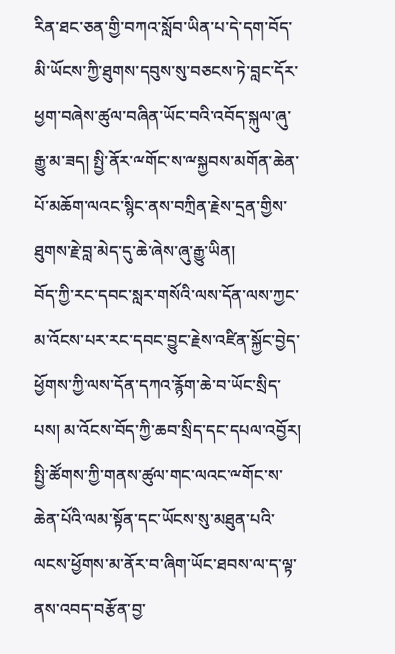རིན་ཐང་ཅན་གྱི་བཀའ་སློབ་ཡིན་པ་དེ་དག་བོད་མི་ཡོངས་ཀྱི་ཐུགས་དབུས་སུ་བཅངས་ཏེ་བླང་དོར་ཕྱག་བཞེས་ཚུལ་བཞིན་ཡོང་བའི་འབོད་སྐུལ་ཞུ་རྒྱུ་མ་ཟད། སྤྱི་ནོར་ྋགོང་ས་ྋསྐྱབས་མགོན་ཆེན་པོ་མཆོག་ལའང་སྙིང་ནས་བཀྲིན་རྗེས་དྲན་གྱིས་ཐུགས་རྗེ་བླ་མེད་དུ་ཆེ་ཞེས་ཞུ་རྒྱུ་ཡིན།
བོད་ཀྱི་རང་དབང་སླར་གསོའི་ལས་དོན་ལས་ཀྱང་མ་འོངས་པར་རང་དབང་བྱུང་རྗེས་འཛིན་སྐྱོང་བྱེད་ཕྱོགས་ཀྱི་ལས་དོན་དཀའ་རྙོག་ཆེ་བ་ཡོང་སྲིད་པས། མ་འོངས་བོད་ཀྱི་ཆབ་སྲིད་དང་དཔལ་འབྱོར། སྤྱི་ཚོགས་ཀྱི་གནས་ཚུལ་གང་ལའང་ྋགོང་ས་ཆེན་པོའི་ལམ་སྟོན་དང་ཡོངས་སུ་མཐུན་པའི་ལངས་ཕྱོགས་མ་ནོར་བ་ཞིག་ཡོང་ཐབས་ལ་ད་ལྟ་ནས་འབད་བརྩོན་བྱ་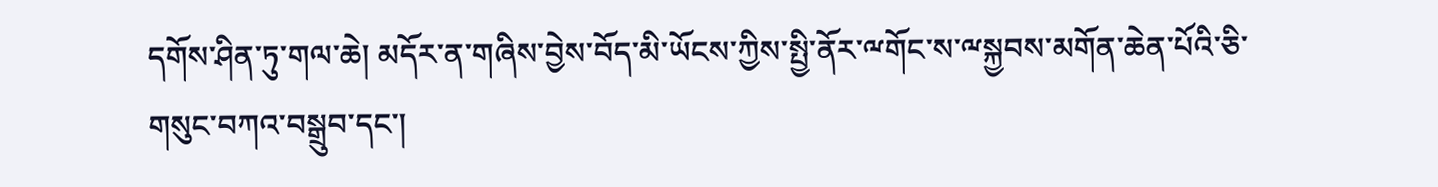དགོས་ཤིན་ཏུ་གལ་ཆེ། མདོར་ན་གཞིས་བྱེས་བོད་མི་ཡོངས་ཀྱིས་སྤྱི་ནོར་ྋགོང་ས་ྋསྐྱབས་མགོན་ཆེན་པོའི་ཅི་གསུང་བཀའ་བསྒྲུབ་དང་།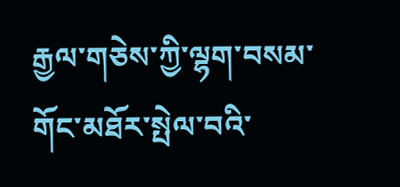རྒྱལ་གཅེས་ཀྱི་ལྷག་བསམ་གོང་མཐོར་སྤེལ་བའི་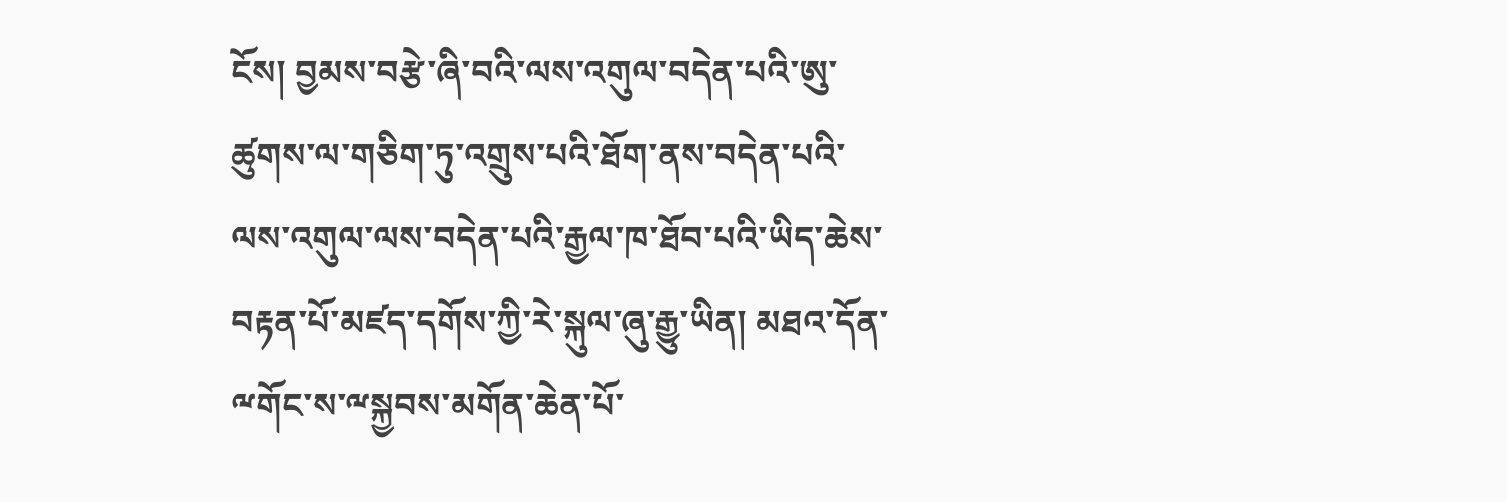ངོས། བྱམས་བརྩེ་ཞི་བའི་ལས་འགུལ་བདེན་པའི་ཨུ་ཚུགས་ལ་གཅིག་ཏུ་འགྲུས་པའི་ཐོག་ནས་བདེན་པའི་ལས་འགུལ་ལས་བདེན་པའི་རྒྱལ་ཁ་ཐོབ་པའི་ཡིད་ཆེས་བརྟན་པོ་མཛད་དགོས་ཀྱི་རེ་སྐུལ་ཞུ་རྒྱུ་ཡིན། མཐའ་དོན་ྋགོང་ས་ྋསྐྱབས་མགོན་ཆེན་པོ་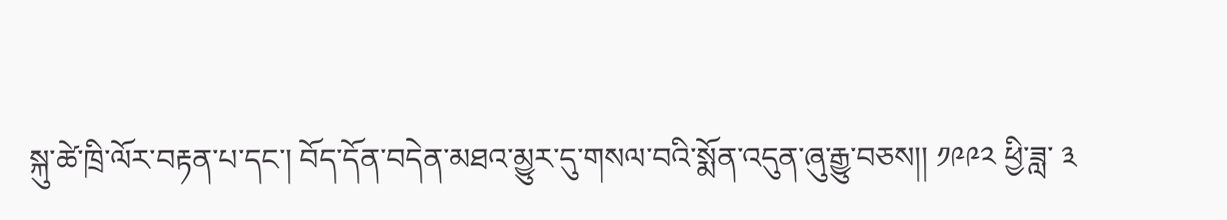སྐུ་ཚེ་ཁྲི་ལོར་བརྟན་པ་དང་། བོད་དོན་བདེན་མཐའ་མྱུར་དུ་གསལ་བའི་སྨོན་འདུན་ཞུ་རྒྱུ་བཅས།། ༡༩༩༢ ཕྱི་ཟླ་ ༣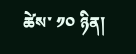ཚེས་ ༡༠ ཉིན།